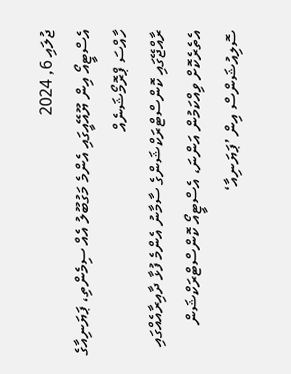ޖުލައި 6, 2024
އެސްޓީއޯ އިން ޔޫއޭއީގައި އެންމެ މަގުބޫލު އެއް ސިމެންތި، ޕަޔަނިއާގެ ހާއްސަ ޕްރޮމޯޝަނެއް
ރާއްޖޭގައި ކޮންސްޓްރަކްޝަންގެ ސާމާނު އެންމެ ފުޅާ ދާއިރާއެއްގައި އެތެރެކޮށް ވިއްކަމުން އަންނަ، އެސްޓީއޯ ކޮންސްޓްރަކްޝަން ސޮލިއުޝަންސް އިން ’ޕަޔަނިއާ‘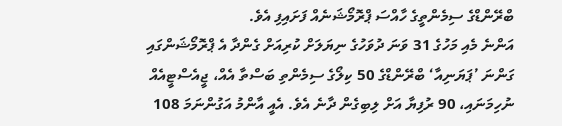ބްރޭންޑްގެ ސިމެންތީގެ ހާއްސަ ޕްރޮމޯޝަނެއް ފަށައިފި އެވެ.
އަންނެ މެއި މަހުގެ 31 ވަނަ ދުވަހުގެ ނިޔަލަށް ކުރިއަށް ގެންދާ އެ ޕްރޮމޯޝަންގައި ގަންނަ ’ޕަޔަނިއާ‘ ބްރޭންޑްގެ 50 ކިލޯގެ ސިމެންތި ބަސްތާ އެއް، ޖީއެސްޓީއެއް ނުހިމަނައި، 90 ރުފިޔާ އަށް ލިބިގެން ދާނެ އެވެ. އެއީ އާންމު އަގުންނަމަ 108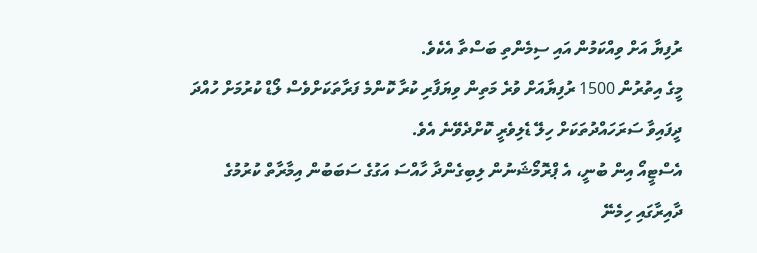ރުފިޔާ އަށް ވިއްކަމުން އައި ސިމެންތި ބަސްތާ އެކެވެ.
މީގެ އިތުރުން 1500 ރުފިޔާއަށް ވުރެ މަތިން ވިޔަފާރި ކުރާ ކޮންމެ ފަރާތަކަށްވެސް ލޯޑް ކުރުމަށް ހުއްދަ ދީފައިވާ ސަރަހައްދުތަކަށް ހިލޭ ޑެލިވެރީ ކޮށްދެވޭނެ އެވެ.
އެސްޓީއޯ އިން ބުނީ، އެ ޕްރޮމޯޝަނުން ލިބިގެންދާ ހާއްސަ އަގުގެ ސަބަބުން އިމާރާތް ކުރުމުގެ ދާއިރާގައި ހިމެނޭ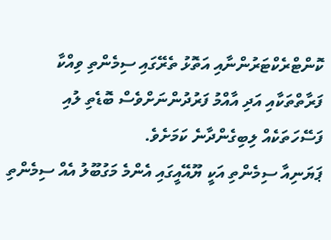ކޮންޓްރެކްޓަރުންނާއި އަތޮޅު ތެރޭގައި ސިމެންތި ވިއްކާ ފަރާތްތަކާއި އަދި އާއްމު ފަރުދުންނަށްވެސް ބޮޑެތި ލުއި ފަސޭހަތަކެއް ލިބިގެންދާނެ ކަމަށެވެ.
ޕަޔަނިއާ ސިމެންތި އަކީ ޔޫއޭއީގައި އެންމެ މަގުބޫލު އެއް ސިމެންތި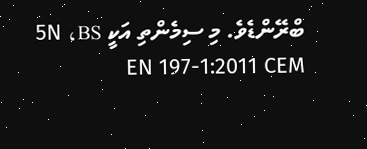ބްރޭންޑެވެ. މި ސިމެންތި އަކީ 5N ،BS EN 197-1:2011 CEM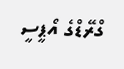ގްރޭޑްގެ އޯޕީސީ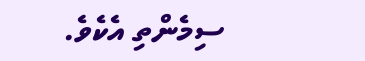ސިމެންތި އެކެވެ.